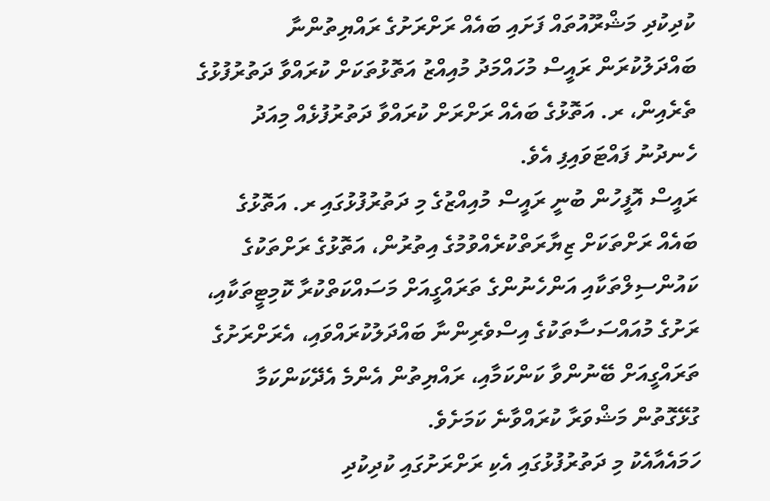ކުދިކުދި މަޝްރޫއުތައް ފަށައި ބައެއް ރަށްރަށުގެ ރައްޔިތުންނާ ބައްދަލުކުރަން ރައީސް މުހައްމަދު މުއިއްޒު އަތޮޅުތަކަށް ކުރައްވާ ދަތުރުފުޅުގެ ތެރެއިން، ރ. އަތޮޅުގެ ބައެއް ރަށްރަށް ކުރައްވާ ދަތުރުފުޅެއް މިއަދު ހެނދުނު ފައްޓަވައިފި އެވެ.
ރައީސް އޮފީހުން ބުނީ ރައީސް މުއިއްޒުގެ މި ދަތުރުފުޅުގައި ރ. އަތޮޅުގެ ބައެއް ރަށްތަކަށް ޒިޔާރަތްކުރެއްވުމުގެ އިތުރުން، އަތޮޅުގެ ރަށްތަކުގެ ކައުންސިލްތަކާއި އަންހެނުންގެ ތަރައްގީއަށް މަސައްކަތްކުރާ ކޮމިޓީތަކާއި، ރަށުގެ މުއައްސަސާތަކުގެ އިސްވެރިންނާ ބައްދަލުކުރައްވައި، އެރަށްރަށުގެ ތަރައްގީއަށް ބޭނުންވާ ކަންކަމާއި، ރައްޔިތުން އެންމެ އެދޭކަންކަމާ ގުޅޭގޮތުން މަޝްވަރާ ކުރައްވާނެ ކަމަށެވެ.
ހަމައެއާއެކު މި ދަތުރުފުޅުގައި އެކި ރަށްރަށުގައި ކުދިކުދި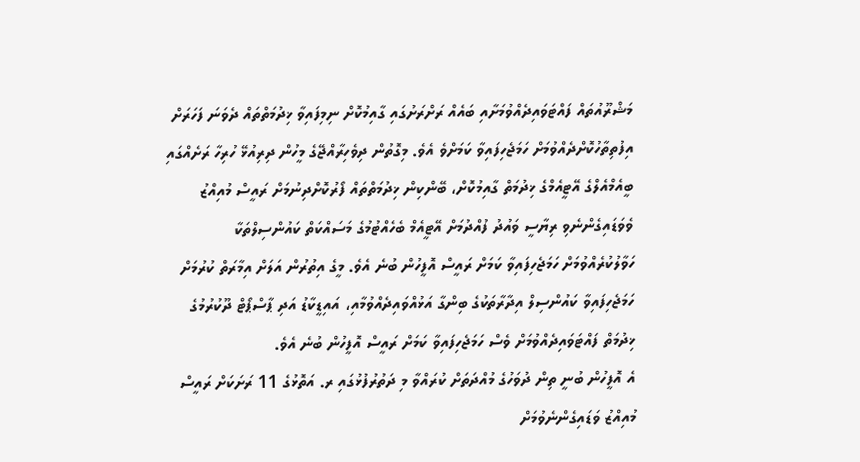މަޝްރޫއުތައް ފައްޓަވައިދެއްވުމަށާއި ބައެއް ރަށްރަށުގައި ގާއިމުކޮށް ނިމިފައިވާ ޚިދުމަތްތައް ދެވަނަ ފަހަރަށް އިފުތިތާހުކޮށްދެއްވުމަށް ހަމަޖެހިފައިވާ ކަމަށްވެ އެވެ. މިގޮތުން ދިވެހިރާއްޖޭގެ މީހުން ދިރިއުޅޭ ހުރިހާ ރަށެއްގައި ބީއެމްއެލްގެ އޭޓީއެމްގެ ޚިދުމަތް ގާއިމުކޮށް، ބޭންކިން ޚިދުމަތްތައް ފޯރުކޮށްދިނުމަށް ރައީސް މުއިއްޒު ވެވަޑައިގެންނެވި ރިޔާސީ ވައުދު ފުއްދުމަށް އޭޓީއެމް ބެހެއްޓުމުގެ މަސައްކަތް ކައުންސިލްތަކާ ހަވާލުކުރެއްވުމަށް ހަމަޖެހިފައިވާ ކަމަށް ރައީސް އޮފީހުން ބުނެ އެވެ. މީގެ އިތުރުން އަލަށް އިމާރަތް ކުރުމަށް ހަމަޖެހިފައިވާ ކައުންސިލް އިދާރާތަކުގެ ބިންގާ އަޅުއްވައިދެއްވުމާއި، އައިޑީކާޑު އަދި ޕާސްޕޯޓް ދޫކުރުމުގެ ޚިދުމަތް ފައްޓަވައިދެއްވުމަށް ވެސް ހަމަޖެހިފައިވާ ކަމަށް ރައީސް އޮފީހުން ބުނެ އެވެ.
އެ އޮފީހުން ބުނީ ތިން ދުވަހުގެ މުއްދަތަށް ކުރައްވާ މި ދަތުރުފުޅުގައި ރ. އަތޮޅުގެ 11 ރަށަކަށް ރައީސް މުއިއްޒު ވަޑައިގެންނެވުމަށް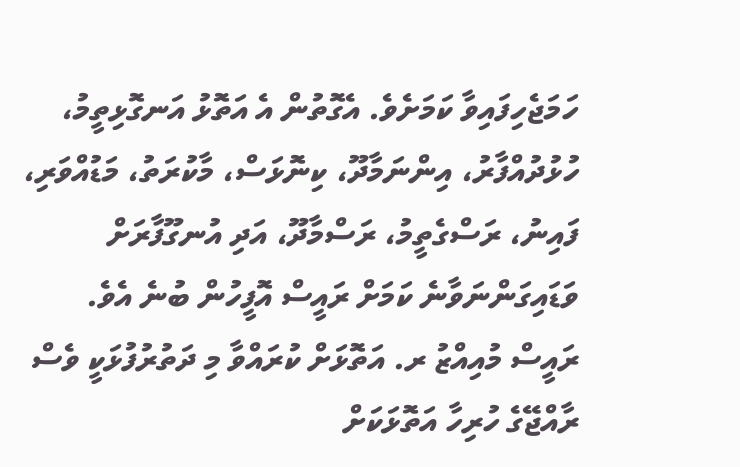ހަމަޖެހިފައިވާ ކަމަށެވެ. އެގޮތުން އެ އަތޮޅު އަނގޮޅިތީމު، ހުޅުދުއްފާރު، އިންނަމާދޫ، ކިނޮޅަސް، މާކުރަތު، މަޑުއްވަރި، ފައިނު، ރަސްގެތީމު، ރަސްމާދޫ، އަދި އުނގޫފާރަށް ވަޑައިގަންނަވާނެ ކަމަށް ރައީސް އޮފީހުން ބުނެ އެވެ.
ރައީސް މުއިއްޒު ރ. އަތޮޅަށް ކުރައްވާ މި ދަތުރުފުޅަކީ ވެސް ރާއްޖޭގެ ހުރިހާ އަތޮޅަކަށް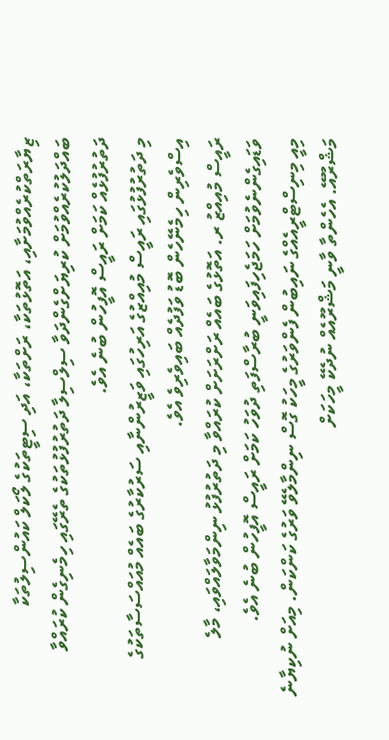ޒިޔާރަތްކުރެއްވުމަށާއި، އަތޮޅުތަކާ، ރަށްތަކާ، އަދި ސިޓީތަކުގެ ލޯކަލް ކައުންސިލުތަކާ ބައްދަލުކުރެއްވުމަށް ކުރިޔަށްގެންދަވާ ސިލްސިލާ ދަތުރުފުޅުތަކުގެ ތެރޭގައި ހިމެނިގެން ކުރައްވާ ދަތުރުފުޅެއް ކަމަށް ރައީސް އޮފީހުން ބުނެ އެވެ.
މި ދަތުރުފުޅުގައި ރައީސް މުއިއްޒުގެ އަރިހުގައި ވަޒީރުންނާއި ސަރުކާރުގެ ބައެއް މުއައްސަސާތަކުގެ އިސްވެރިން ހިމެނޭހެން ބޮޑު ވަފުދެއް ބައިވެރިވެ އެވެ.
ރައީސް މުއިއްޒު ރ. އަތޮޅުގެ ބައެއް ރަށްރަށަށް ކުރައްވާ މި ދަތުރުފުޅު ނިންމަވާލައްވައި، މާލެ ވަޑައިގެންނެވުމަށް ހަމަޖެހިފައިވަނީ ބުރާސްފަތި ދުވަހު ކަމަށް ރައީސް އޮފީހުން ބުނެ އެވެ.
މިއީ މިނިސްޓްރީއެއްގެ ނައިބުން ފެންވަރުގެ މީހަކު ގޮސް ނިންމާލެވޭ ވަރުގެ ކަންކަން. މިއަށް ނުކިޔާނެ މަޝްރޫއޭ. އެހެންތާ ވާނީ މަޝްރޫއެއް ނުދެކޭ މީހަކަށް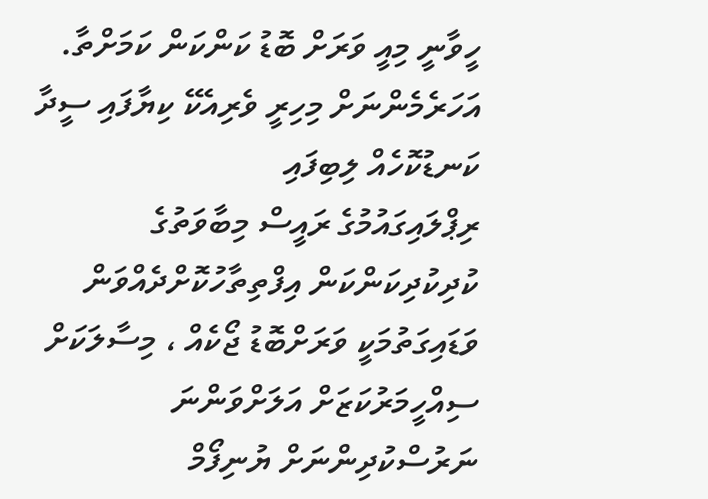ހީވާނީ މިއީ ވަރަށް ބޮޑު ކަންކަން ކަމަށްތާ. އަހަރެމެންނަށް މިހިރީ ވެރިއެކޭ ކިޔާފައި ސީދާ ކަނޑުކޮހެއް ލިބިފައި
ރިޕްލައިގައުމުގެ ރައީސް މިބާވަތުގެ ކުދިކުދިކަންކަން އިފްތިތާހުކޮށްދެއްވަން ވަޑައިގަތުމަކީ ވަރަށްބޮޑު ޖޯކެއް ، މިސާލަކަށް ސިއްހީމަރުކަޒަށް އަލަށްވަންނަ ނަރުސްކުދިންނަށް ޔުނިފޯމް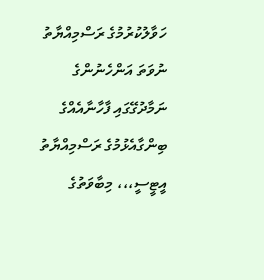ހަވާލުކުރުމުގެ ރަސްމިއްޔާތު ނުވަތަ އަންހެނުންގެ ނަމާދުގޭގައި ފާހާނާއެއްގެ ބިންގާއެޅުމުގެ ރަސްމިއްޔާތު އީޓީސީ،،، މިބާވަތުގެ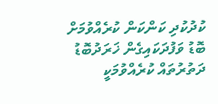ކުދުކުދި ކަންކަން ކުރެއްވުމަށް ބޮޑު ވަފުދަކައިގެން ޚަރަދުބޮޑު ދަތުރުތައް ކުރެއްވުމަކީ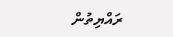ރައްޔިތުން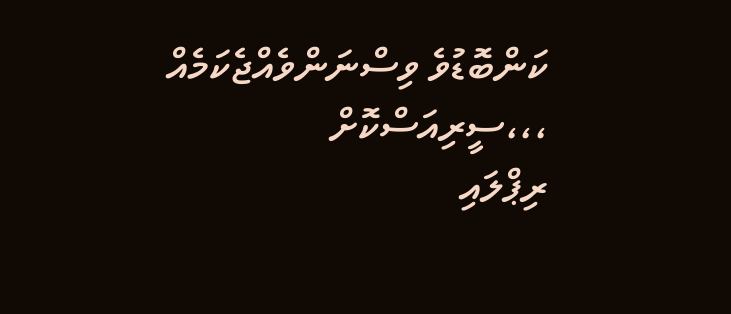ކަންބޮޑުވެ ވިސްނަންވެއްޖެކަމެއް ،،،ސީރިއަސްކޮށް
ރިޕްލައި